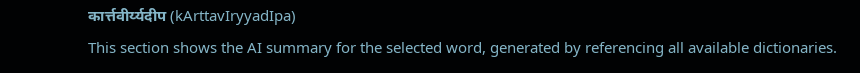कार्त्तवीर्य्यदीप (kArttavIryyadIpa)
This section shows the AI summary for the selected word, generated by referencing all available dictionaries.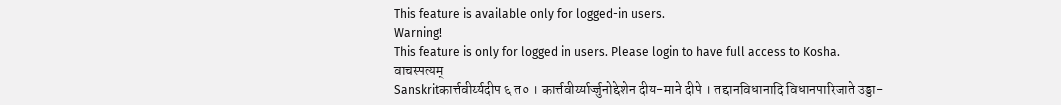This feature is available only for logged-in users.
Warning!
This feature is only for logged in users. Please login to have full access to Kosha.
वाचस्पत्यम्
Sanskritकार्त्तवीर्य्यदीप ६ त० । कार्त्तवीर्य्यार्ज्जुनोद्देशेन दीय-माने दीपे । तद्दानविधानादि विधानपारिजाते उड्डा-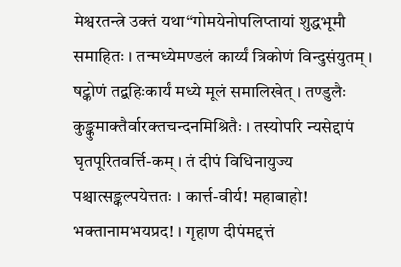मेश्वरतन्त्रे उक्तं यथा“गोमयेनोपलिप्तायां शुद्धभूमौ समाहितः । तन्मध्येमण्डलं कार्य्यं त्रिकोणं विन्दुसंयुतम् । षट्कोणं तद्बहिःकार्यं मध्ये मूलं समालिखेत् । तण्डुलैः कुङ्कुमाक्तैर्वारक्तचन्दनमिश्रितैः । तस्योपरि न्यसेद्दापं घृतपूरितवर्त्ति-कम् । तं दीपं विधिनायुज्य पश्चात्सङ्कल्पयेत्ततः । कार्त्त-वीर्य! महाबाहो! भक्तानामभयप्रद! । गृहाण दीपंमद्दत्तं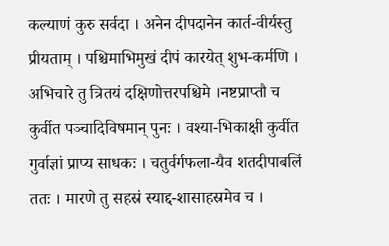कल्याणं कुरु सर्वदा । अनेन दीपदानेन कार्त-वीर्यस्तु प्रीयताम् । पश्चिमाभिमुखं दीपं कारयेत् शुभ-कर्मणि । अभिचारे तु त्रितयं दक्षिणोत्तरपश्चिमे ।नष्टप्राप्तौ च कुर्वीत पञ्चादिविषमान् पुनः । वश्या-भिकाक्षी कुर्वीत गुर्वाज्ञां प्राप्य साधकः । चतुर्वर्गफला-यैव शतदीपाबलिं ततः । मारणे तु सहस्रं स्याद्द-शासाहस्रमेव च ।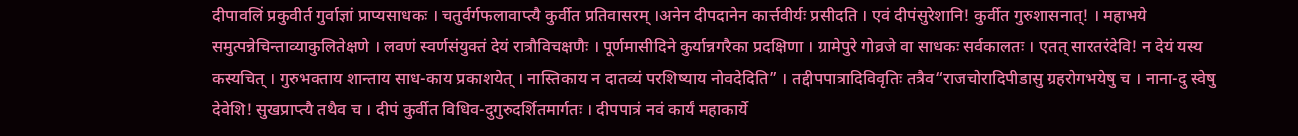दीपावलिं प्रकुवीर्त गुर्वाज्ञां प्राप्यसाधकः । चतुर्वर्गफलावाप्त्यै कुर्वीत प्रतिवासरम् ।अनेन दीपदानेन कार्त्तवीर्यः प्रसीदति । एवं दीपंसुरेशानि! कुर्वीत गुरुशासनात्! । महाभये समुत्पन्नेचिन्ताव्याकुलितेक्षणे । लवणं स्वर्णसंयुक्तं देयं रात्रौविचक्षणैः । पूर्णमासीदिने कुर्यान्नगरैका प्रदक्षिणा । ग्रामेपुरे गोव्रजे वा साधकः सर्वकालतः । एतत् सारतरंदेवि! न देयं यस्य कस्यचित् । गुरुभक्ताय शान्ताय साध-काय प्रकाशयेत् । नास्तिकाय न दातव्यं परशिष्याय नोवदेदिति” । तद्दीपपात्रादिविवृतिः तत्रैव“राजचोरादिपीडासु ग्रहरोगभयेषु च । नाना-दु स्वेषु देवेशि! सुखप्राप्त्यै तथैव च । दीपं कुर्वीत विधिव-दुगुरुदर्शितमार्गतः । दीपपात्रं नवं कार्यं महाकार्ये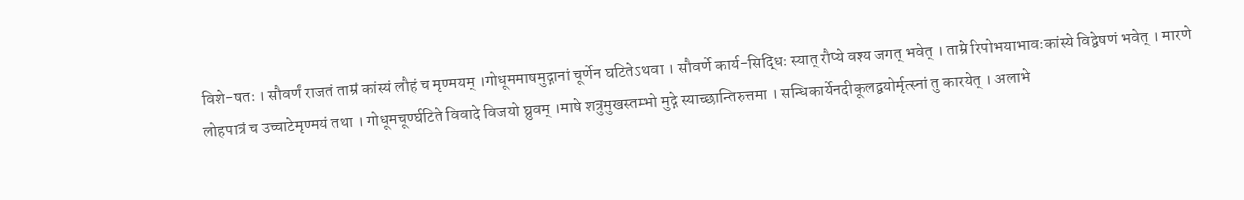विशे-षतः । सौवर्णं राजतं ताम्रं कांस्यं लौहं च मृण्मयम् ।गोधूममाषमुद्गानां चूर्णेन घटितेऽथवा । सौवर्णे कार्य-सिद्धिः स्यात् रौप्ये वश्य जगत् भवेत् । ताम्रे रिपोभयाभावःकांस्ये विद्वेषणं भवेत् । मारणे लोहपात्रं च उच्चाटेमृण्मयं तथा । गोधूमचूर्ण्घटिते विवादे विजयो घ्रुवम् ।माषे शत्रुमुखस्तम्भो मुद्गे स्याच्छान्तिरुत्तमा । सन्धिकार्येनदीकूलद्वयोर्मृत्स्नां तु कारयेत् । अलाभे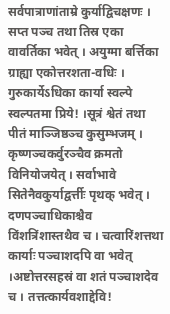सर्वपात्राणांताम्रे कुर्याद्विचक्षणः । सप्त पञ्च तथा तिस्र एका वावर्तिका भवेत् । अयुग्मा बर्त्तिका ग्राह्या एकोत्तरशता-वधिः । गुरुकार्येऽधिका कार्या स्वल्पे स्वल्पतमा प्रिये! ।सूत्रं श्वेतं तथा पीतं माञ्जिष्ठञ्च कुसुम्भजम् । कृष्णञ्चकर्वुरञ्चैव क्रमतो विनियोजयेत् । सर्वाभावे सितेनैवकुर्याद्वर्त्तीः पृथक् भवेत् । दणपञ्चाधिकाश्चैव विंशत्रिंशास्तथैव च । चत्वारिंशत्तथा कार्याः पञ्चाशदपि वा भवेत् ।अष्टोत्तरसहस्रं वा शतं पञ्चाशदेव च । तत्तत्कार्यवशाद्देवि!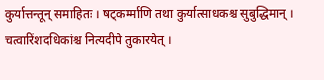कुर्यात्तन्तून् समाहितः । षट्कर्म्माणि तथा कुर्यात्साधकश्च सुबुद्धिमान् । चत्वारिंशदधिकांश्च नित्यदीपे तुकारयेत् ।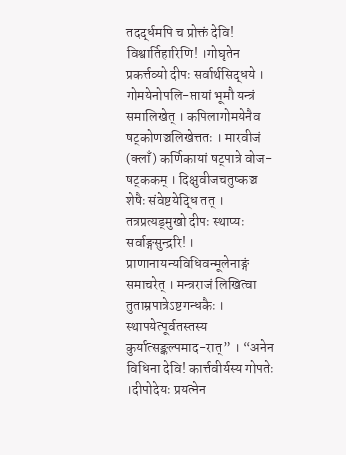तदर्द्धमपि च प्रोक्तं देवि! विश्वार्तिहारिणि! ।गोघृतेन प्रकर्त्तव्यो दीपः सर्वार्थसिद्धये । गोमयेनोपलि-प्तायां भूमौ यन्त्रं समालिखेत् । कपिलागोमयेनैव षट्कोणञ्चलिखेत्ततः । मारवीजं (क्लाँ) कर्णिकायां षट्पात्रे वोज-षट्ककम् । दिक्षुवीजचतुष्कञ्च शेषैः संवेष्टयेद्धि तत् । तत्रप्रत्यड्मुखो दीपः स्थाप्यः सर्वाङ्गसुन्द्ररि! । प्राणानायन्यविधिवन्मूलेनाङ्गं समाचरेत् । मन्त्रराजं लिखित्वा तुताम्रपात्रेऽष्टगन्धकैः । स्थापयेत्पूर्वतस्तस्य कुर्यात्सङ्कल्पमाद-रात्” । “अनेन विधिना देवि! कार्त्तवीर्यस्य गोपतेः ।दीपोदेयः प्रयत्नेन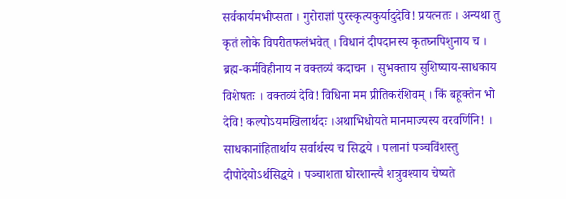सर्वकार्यमभीप्सता । गुरोराज्ञां पुरस्कृत्यकुर्यादुदेवि! प्रयत्नतः । अन्यथा तु कृतं लोके विपरीतफलंभवेत् । विधानं दीपदानस्य कृतघ्नपिशुनाय च । ब्रह्म-कर्मविहीनाय न वक्तव्यं कदाचन । सुभक्ताय सुशिष्याय-साधकाय विशेषतः । वक्तव्यं देवि! विधिना मम प्रीतिकरंशिवम् । किं बहूक्तेन भो देवि! कल्पोऽयमखिलार्थदः ।अथाभिधोयते मानमाज्यस्य वरवर्णिनि! । साधकानांहितार्थाय सर्वार्थस्य च सिद्धये । पलानां पञ्चविंशस्तु दीपोदेयोऽर्थसिद्धये । पञ्चाशता घोरशान्त्यै शत्रुवश्याय चेष्यते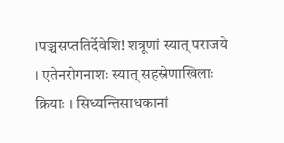।पञ्चसप्ततिर्देवेशि! शत्रूणां स्यात् पराजये । एतेनरोगनाशः स्यात् सहस्रेणाखिलाः क्रियाः । सिध्यन्तिसाधकानां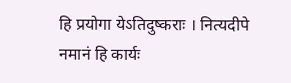हि प्रयोगा येऽतिदुष्कराः । नित्यदीपे नमानं हि कार्यः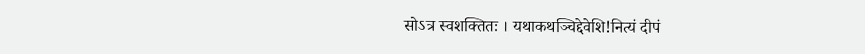सोऽत्र स्वशक्तितः । यथाकथञ्चिद्देवेशि!नित्यं दीपं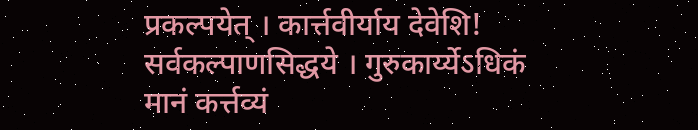प्रकल्पयेत् । कार्त्तवीर्याय देवेशि! सर्वकल्पाणसिद्धये । गुरुकार्य्येऽधिकं मानं कर्त्तव्यं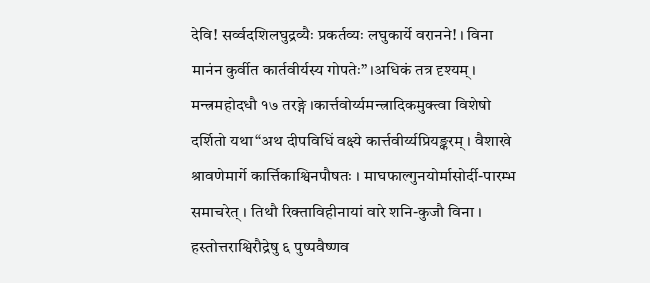देवि! सर्व्वदशिलघुद्रव्यैः प्रकर्तव्यः लघुकार्ये वरानने! । विना मानंन कुर्वीत कार्तवीर्यस्य गोपतेः” ।अधिकं तत्र दृश्यम् । मन्त्रमहोदधौ १७ तरङ्गे ।कार्त्तवोर्य्यमन्त्रादिकमुक्त्वा विशेषो दर्शितो यथा“अथ दीपविधिं वक्ष्ये कार्त्तवीर्य्यप्रियङ्करम् । वैशाखे श्रावणेमार्गे कार्त्तिकाश्विनपौषतः । माघफाल्गुनयोर्मासोर्दी-पारम्भ समाचरेत् । तिथौ रिक्ताविहीनायां वारे शनि-कुजौ विना । हस्तोत्तराश्विरौद्रेषु ६ पुष्पवैष्णव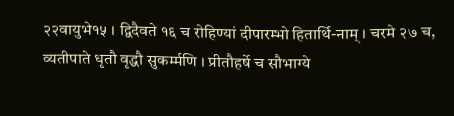२२वायुभे१५ । द्विदैवते १६ च रोहिण्यां दीपारम्भो हितार्थि-नाम् । चरमे २७ च, व्यतीपाते धृतौ वृद्धौ सुकर्म्मणि । प्रीतौहर्षे च सौभाग्ये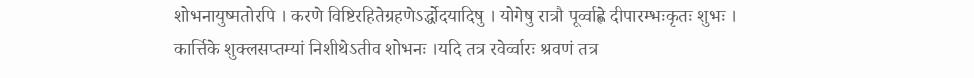शोभनायुष्मतोरपि । करणे विष्टिरहितेग्रहणेऽर्द्धोदयादिषु । योगेषु रात्रौ पूर्व्वाह्णे दीपारम्भःकृतः शुभः । कार्त्तिके शुक्लसप्तम्यां निशीथेऽतीव शोभनः ।यदि तत्र रवेर्व्वारः श्रवणं तत्र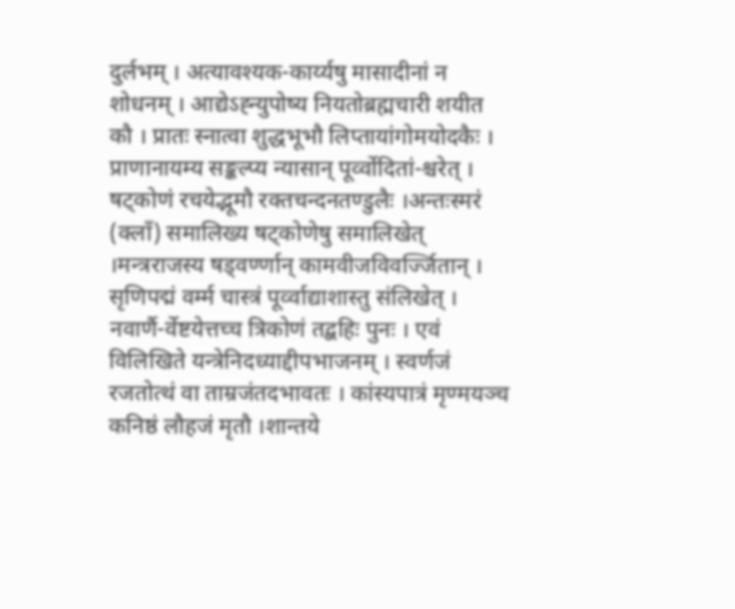दुर्लभम् । अत्यावश्यक-कार्य्यषु मासादीनां न शोधनम् । आद्येऽह्न्युपोष्य नियतोब्रह्मचारी शयीत कौ । प्रातः स्नात्वा शुद्धभूभौ लिप्तायांगोमयोदकैः । प्राणानायम्य सङ्कल्प्य न्यासान् पूर्व्वोदितां-श्चरेत् । षट्कोणं रचयेद्भूमौ रक्तचन्दनतण्डुलैः ।अन्तःस्मरं (क्लाँ) समालिख्य षट्कोणेषु समालिखेत् ।मन्त्रराजस्य षड्वर्ण्णान् कामवीजविवर्ज्जितान् । सृणिपद्मं वर्म्म चास्त्रं पूर्व्वाद्याशास्तु संलिखेत् । नवार्णै-र्वेष्टयेत्तच्च त्रिकोणं तद्बहिः पुनः । एवं विलिखिते यन्त्रेनिदध्याद्दीपभाजनम् । स्वर्णजं रजतोत्थं वा ताम्रजंतदभावतः । कांस्यपात्रं मृण्मयञ्च कनिष्ठं लौहजं मृतौ ।शान्तये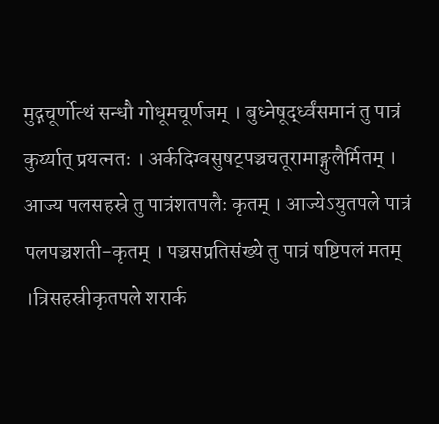मुद्गचूर्णोत्थं सन्धौ गोधूमचूर्णजम् । बुध्नेषूर्द्ध्वंसमानं तु पात्रं कुर्य्यात् प्रयत्नतः । अर्कदिग्वसुषट्पञ्चचतूरामाङ्गुलैर्मितम् । आज्य पलसहस्रे तु पात्रंशतपलैः कृतम् । आज्येऽयुतपले पात्रं पलपञ्चशती-कृतम् । पञ्चसप्रतिसंख्ये तु पात्रं षष्टिपलं मतम् ।त्रिसहस्रीकृतपले शरार्क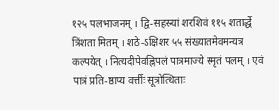१२५ पलभाजनम् । द्वि-सहस्र्यां शरशिवं ११५ शतार्द्धे त्रिंशता मितम् । शठे-ऽक्षिशर ५५ संख्यातमेवमन्यत्र कल्पयेत् । नित्यदीपेवह्निपलं पात्रमाज्ये स्मृतं पलम् । एवं पात्रं प्रति-ष्ठाप्य वर्त्तीः सूत्रोत्थिताः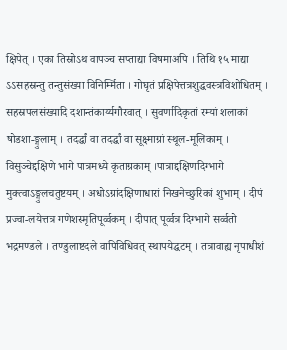क्षिपेत् । एका तिस्रोऽथ वापञ्च सप्ताद्या विषमाअपि । तिथि १५ माद्या ऽऽसहस्रन्तु तन्तुसंख्या विनिर्म्मिता । गोघृतं प्रक्षिपेत्तत्रशुद्धवस्त्रविशोधितम् । सहस्रपलसंख्यादि दशान्तंकार्य्यगौरवात् । सुवर्णादिकृतां रम्यां शलाकां षोडशा-ङ्गुलाम् । तदर्द्धां वा तदर्द्धां वा सूक्ष्माग्रां स्थूल-मूलिकाम् । विसुञ्चेद्दक्षिणे भागे पात्रमध्ये कृताग्रकाम् ।पात्राद्दक्षिणदिग्भागे मुक्त्वाऽङ्गुलचतुष्टयम् । अधोऽग्रांदक्षिणाधारां निखनेच्छुरिकां शुभाम् । दीपं प्रज्वा-लयेत्तत्र गणेशस्मृतिपूर्व्वकम् । दीपात् पूर्व्वत्र दिग्भागे सर्व्वतो भद्रमण्डले । तण्डुलाष्टदले वापिविधिवत् स्थापयेद्घटम् । तत्रावाह्य नृपाधीशं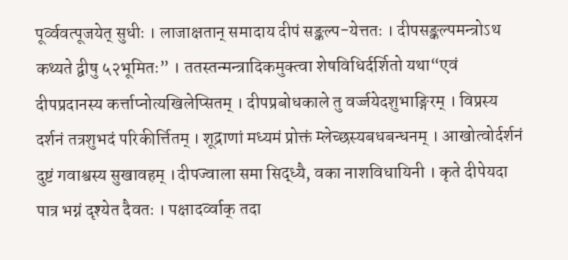पूर्व्ववत्पूजयेत् सुधीः । लाजाक्षतान् समादाय दीपं सङ्कल्प-येत्ततः । दीपसङ्कल्पमन्त्रोऽथ कथ्यते द्वीषु ५२भूमितः” । ततस्तन्मन्त्रादिकमुक्त्वा शेषविधिर्दर्शितो यथा“एवं दीपप्रदानस्य कर्त्ताप्नोत्यखिलेप्सितम् । दीपप्रबोधकाले तु वर्ज्जयेदशुभाङ्गिरम् । विप्रस्य दर्शनं तत्रशुभदं परिकीर्त्तितम् । शूद्राणां मध्यमं प्रोक्तं म्लेच्छस्यबधबन्धनम् । आखोत्वोर्दर्शनं दुष्टं गवाश्वस्य सुखावहम् ।दीपज्वाला समा सिद्ध्यै, वका नाशविधायिनी । कृते दीपेयदा पात्र भग्नं दृश्येत दैवतः । पक्षादर्व्वाक् तदा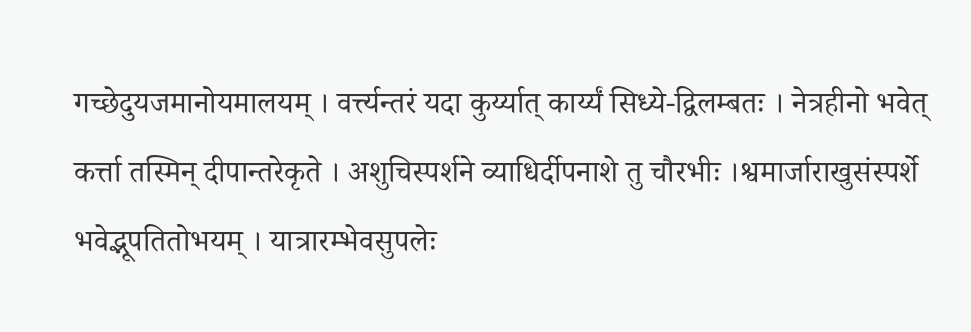गच्छेदुयजमानोयमालयम् । वर्त्त्यन्तरं यदा कुर्य्यात् कार्य्यं सिध्ये-द्विलम्बतः । नेत्रहीनो भवेत् कर्त्ता तस्मिन् दीपान्तरेकृते । अशुचिस्पर्शने व्याधिर्दीपनाशे तु चौरभीः ।श्वमार्जाराखुसंस्पर्शे भवेद्भूपतितोभयम् । यात्रारम्भेवसुपलेः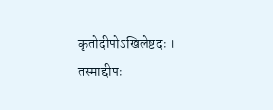कृतोदीपोऽखिलेष्टदः । तस्माद्दीपः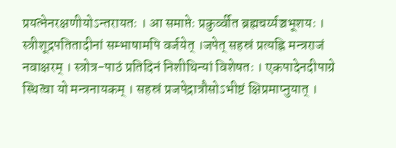प्रयत्नेनरक्षणीयोऽन्तरायतः । आ समाप्तेः प्रकुर्व्वीत ब्रह्मचर्य्यञ्चभूशयः । स्त्रीशूद्रपतितादीनां सम्भाषामपि वर्जयेत् ।जपेत् सहस्रं प्रत्यह्नि मन्त्रराजं नवाक्षरम् । स्त्रोत्र-पाठं प्रतिदिनं निशीथिन्यां विशेषतः । एकपादेनदीपाग्रे स्थित्वा यो मन्त्रनायकम् । सहस्रं प्रजपेद्रात्रौसोऽभीष्टं क्षिप्रमाप्नुयात् ।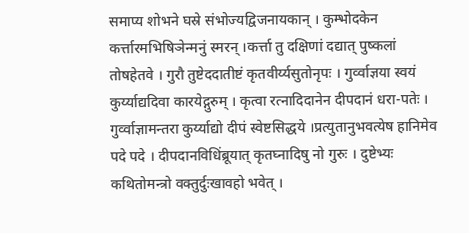समाप्य शोभने घस्रे संभोज्यद्विजनायकान् । कुम्भोदकेन कर्त्तारमभिषिञेन्मनुं स्मरन् ।कर्त्ता तु दक्षिणां दद्यात् पुष्कलां तोषहेतवे । गुरौ तुष्टेददातीष्टं कृतवीर्य्यसुतोनृपः । गुर्व्वाज्ञया स्वयं कुर्य्याद्यदिवा कारयेद्गुरुम् । कृत्वा रत्नादिदानेन दीपदानं धरा-पतेः । गुर्व्वाज्ञामन्तरा कुर्य्याद्यो दीपं स्वेष्टसिद्धये ।प्रत्युतानुभवत्येष हानिमेव पदे पदे । दीपदानविधिंब्रूयात् कृतघ्नादिषु नो गुरुः । दुष्टेभ्यः कथितोमन्त्रो वक्तुर्दुःखावहो भवेत् ।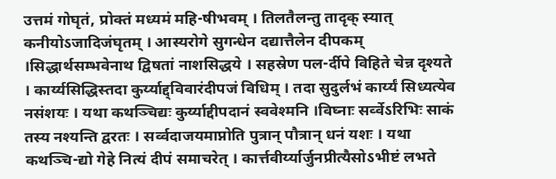उत्तमं गोघृतं, प्रोक्तं मध्यमं महि-षीभवम् । तिलतैलन्तु तादृक् स्यात् कनीयोऽजादिजंघृतम् । आस्यरोगे सुगन्धेन दद्यात्तैलेन दीपकम् ।सिद्धार्थसम्भवेनाथ द्विषतां नाशसिद्धये । सहस्रेण पल-र्दीपे विहिते चेन्न दृश्यते । कार्य्यसिद्धिस्तदा कुर्य्याद्द्विवारंदीपजं विधिम् । तदा सुदुर्लभं कार्य्यं सिध्यत्येव नसंशयः । यथा कथञ्चिद्यः कुर्य्याद्दीपदानं स्ववेश्मनि ।विघ्नाः सर्व्वेऽरिभिः साकं तस्य नश्यन्ति द्वरतः । सर्व्वदाजयमाप्नोति पुत्रान् पौत्रान् धनं यशः । यथा कथञ्चि-द्यो गेहे नित्यं दीपं समाचरेत् । कार्त्तवीर्य्यार्जुनप्रीत्यैसोऽभीष्टं लभते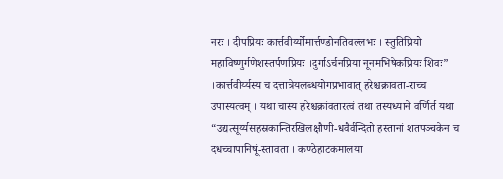नरः । दीपप्रियः कार्त्तवीर्य्योमार्त्तण्डोनतिवल्लभः । स्तुतिप्रियो महाविष्णुर्गणेशस्तर्पणप्रियः ।दुर्गाऽर्चनप्रिया नूनमभिषेकप्रियः शिवः” ।कार्त्तवीर्य्यस्य च दत्तात्रेयलब्धयोगप्रभावात् हरेश्चक्रावता-राच्च उपास्यत्वम् । यथा चास्य हरेश्चक्रांवतारत्वं तथा तस्यध्याने वर्णिर्त यथा “उद्यत्सूर्य्यसहस्रकान्तिरखिलक्षौणी-धवैर्वन्दितो हस्तानां शतपञ्चकेन च दधच्चापानिषूं-स्तावता । कण्ठेहाटकमालया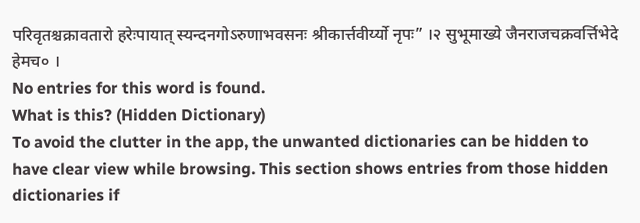परिवृतश्चक्रावतारो हरेःपायात् स्यन्दनगोऽरुणाभवसनः श्रीकार्त्तवीर्य्यो नृपः” ।२ सुभूमाख्ये जैनराजचक्रवर्त्तिभेदे हेमच० ।
No entries for this word is found.
What is this? (Hidden Dictionary)
To avoid the clutter in the app, the unwanted dictionaries can be hidden to have clear view while browsing. This section shows entries from those hidden dictionaries if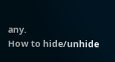any.
How to hide/unhide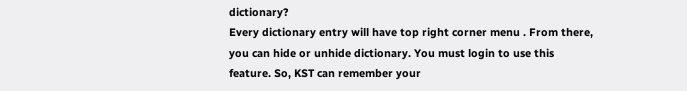dictionary?
Every dictionary entry will have top right corner menu . From there, you can hide or unhide dictionary. You must login to use this feature. So, KST can remember your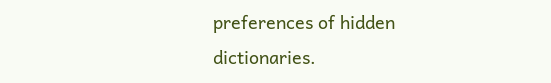preferences of hidden dictionaries.